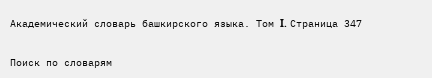Академический словарь башкирского языка. Том I. Страница 347


Поиск по словарям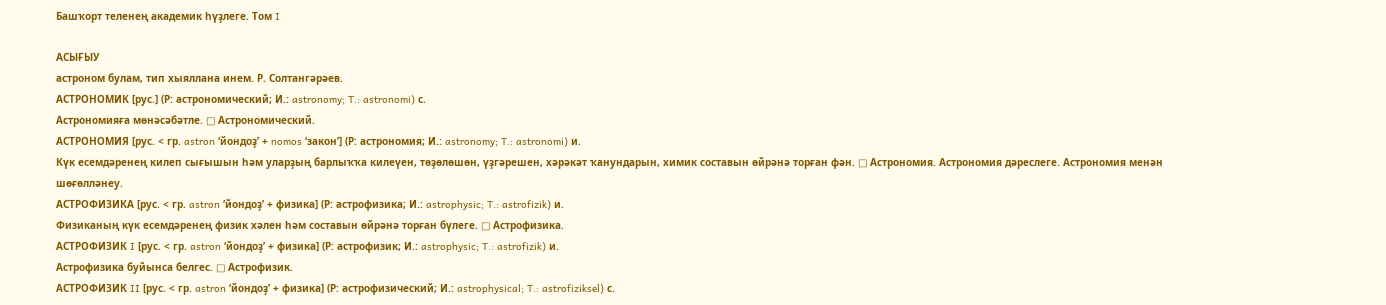Башҡорт теленең академик һүҙлеге. Том I

АСЫҒЫУ
астроном булам, тип хыяллана инем. Р. Солтангәрәев.
АСТРОНОМИК [рус.] (Р: астрономический; И.: astronomy; T.: astronomi) с.
Астрономияға мөнәсәбәтле. □ Астрономический.
АСТРОНОМИЯ [рус. < гр. astron ‘йондоҙ’ + nomos ‘закон’] (Р: астрономия; И.: astronomy; T.: astronomi) и.
Күк есемдәренең килеп сығышын һәм уларҙың барлыҡҡа килеүен, төҙөлөшөн, үҙгәрешен, хәрәкәт ҡанундарын, химик составын өйрәнә торған фән. □ Астрономия. Астрономия дәреслеге. Астрономия менән шөғөлләнеу.
АСТРОФИЗИКА [рус. < гр. astron ‘йондоҙ’ + физика] (Р: астрофизика; И.: astrophysic; T.: astrofizik) и.
Физиканың күк есемдәренең физик хәлен һәм составын өйрәнә торған бүлеге. □ Астрофизика.
АСТРОФИЗИК I [рус. < гр. astron ‘йондоҙ’ + физика] (Р: астрофизик; И.: astrophysic; T.: astrofizik) и.
Астрофизика буйынса белгес. □ Астрофизик.
АСТРОФИЗИК II [рус. < гр. astron ‘йондоҙ’ + физика] (Р: астрофизический; И.: astrophysical; T.: astrofiziksel) с.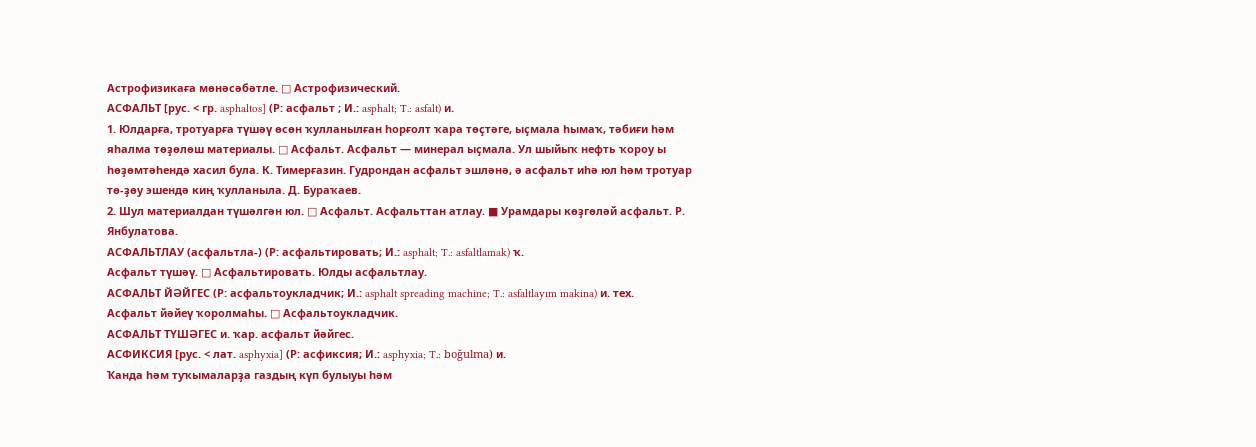Астрофизикаға мөнәсәбәтле. □ Астрофизический.
АСФАЛЬТ [рус. < гр. asphaltos] (Р: асфальт ; И.: asphalt; T.: asfalt) и.
1. Юлдарға, тротуарға түшәү өсөн ҡулланылған һорғолт ҡара төҫтәге, ыҫмала һымаҡ, тәбиғи һәм яһалма төҙөлөш материалы. □ Асфальт. Асфальт — минерал ыҫмала. Ул шыйыҡ нефть ҡороу ы һөҙөмтәһендә хасил була. К. Тимерғазин. Гудрондан асфальт эшләнә, ә асфальт иһә юл һәм тротуар тө-ҙөу эшендә киң ҡулланыла. Д. Бураҡаев.
2. Шул материалдан түшәлгән юл. □ Асфальт. Асфальттан атлау. ■ Урамдары көҙгөләй асфальт. Р. Янбулатова.
АСФАЛЬТЛАУ (асфальтла-) (Р: асфальтировать; И.: asphalt; T.: asfaltlamak) ҡ.
Асфальт түшәү. □ Асфальтировать. Юлды асфальтлау.
АСФАЛЬТ ЙӘЙГЕС (Р: асфальтоукладчик; И.: asphalt spreading machine; T.: asfaltlayım makina) и. тех.
Асфальт йәйеү ҡоролмаһы. □ Асфальтоукладчик.
АСФАЛЬТ ТҮШӘГЕС и. ҡар. асфальт йәйгес.
АСФИКСИЯ [рус. < лат. asphyxia] (Р: асфиксия; И.: asphyxia; T.: boğulma) и.
Ҡанда һәм туҡымаларҙа газдың күп булыуы һәм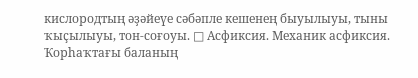кислородтың әҙәйеүе сәбәпле кешенең быуылыуы, тыны ҡыҫылыуы, тон-соғоуы. □ Асфиксия. Механик асфиксия. Ҡорһаҡтағы баланың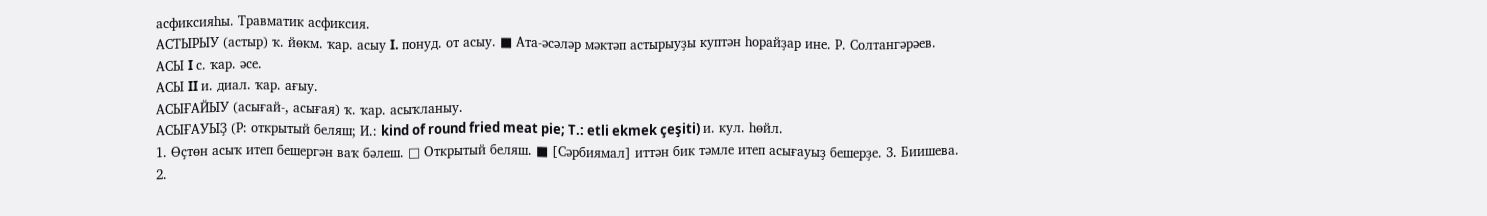асфиксияһы. Травматик асфиксия.
АСТЫРЫУ (астыр) ҡ. йөкм. ҡар. асыу I. понуд. от асыу. ■ Ата-әсәләр мәктәп астырыуҙы куптән һорайҙар ине. Р. Солтангәрәев.
АСЫ I с. ҡар. әсе.
АСЫ II и. диал. ҡар. ағыу.
АСЫҒАЙЫУ (асығай-, асығая) ҡ. ҡар. асыҡланыу.
АСЫҒАУЫҘ (Р: открытый беляш; И.: kind of round fried meat pie; T.: etli ekmek çeşiti) и. кул. һөйл.
1. Өҫтөн асыҡ итеп бешергән ваҡ бәлеш. □ Открытый беляш. ■ [Сәрбиямал] иттән бик тәмле итеп асығауыҙ бешерҙе. 3. Биишева.
2.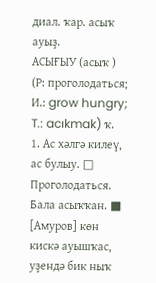диал. ҡар. асыҡ ауыҙ.
АСЫҒЫУ (асыҡ ) (Р: проголодаться; И.: grow hungry; T.: acıkmak) ҡ.
1. Ас хәлгә килеү, ас булыу. □ Проголодаться. Бала асыҡҡан. ■ [Амуров] көн кискә ауышҡас, уҙендә бик ныҡ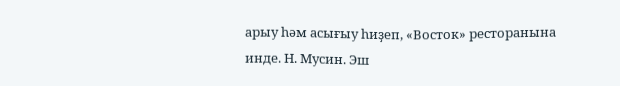арыу һәм асығыу һиҙеп, «Восток» ресторанына инде. Н. Мусин. Эш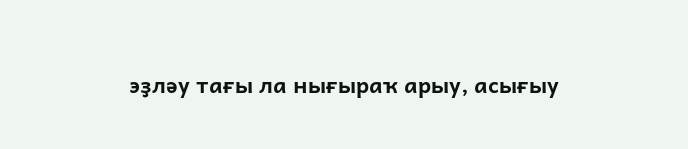эҙләу тағы ла нығыраҡ арыу, асығыу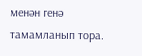менән генә тамамланып тора.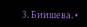3. Биишева. •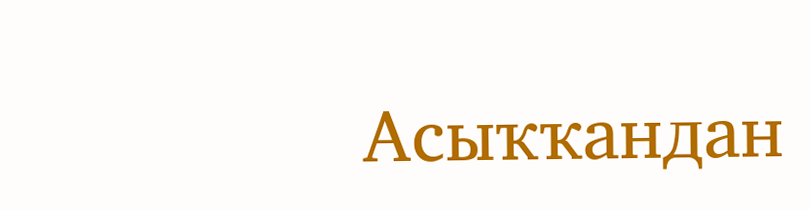Асыҡҡандан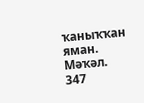ҡаныҡҡан яман. Мәҡәл.
347